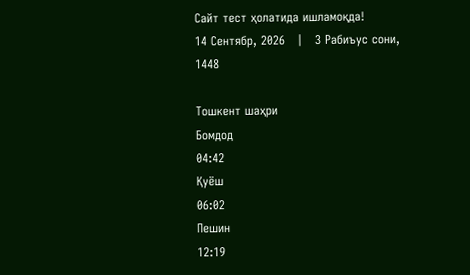Сайт тест ҳолатида ишламоқда!
14 Сентябр, 2026   |   3 Рабиъус сони, 1448

Тошкент шаҳри
Бомдод
04:42
Қуёш
06:02
Пешин
12:19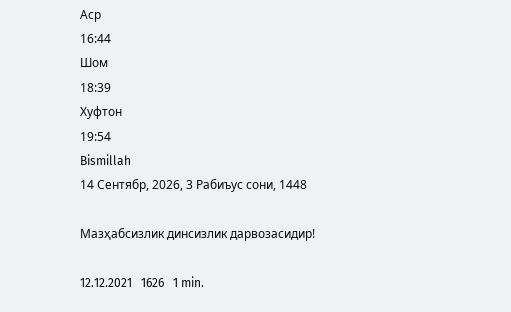Аср
16:44
Шом
18:39
Хуфтон
19:54
Bismillah
14 Сентябр, 2026, 3 Рабиъус сони, 1448

Мазҳабсизлик динсизлик дарвозасидир!

12.12.2021   1626   1 min.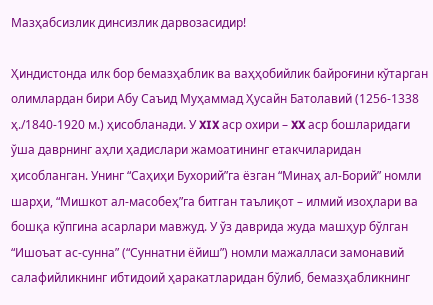Мазҳабсизлик динсизлик дарвозасидир!

Ҳиндистонда илк бор бемазҳаблик ва ваҳҳобийлик байроғини кўтарган олимлардан бири Абу Саъид Муҳаммад Ҳусайн Батолавий (1256-1338 ҳ./1840-1920 м.) ҳисобланади. У XIX аср охири – XX аср бошларидаги ўша даврнинг аҳли ҳадислари жамоатининг етакчиларидан ҳисобланган. Унинг “Саҳиҳи Бухорий”га ёзган “Минаҳ ал-Борий” номли шарҳи, “Мишкот ал-масобеҳ”га битган таълиқот – илмий изоҳлари ва бошқа кўпгина асарлари мавжуд. У ўз даврида жуда машҳур бўлган “Ишоъат ас-сунна” (“Суннатни ёйиш”) номли мажалласи замонавий салафийликнинг ибтидоий ҳаракатларидан бўлиб, бемазҳабликнинг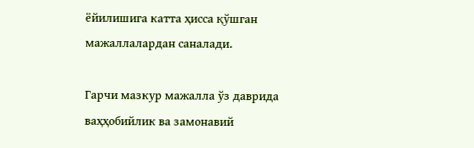ёйилишига катта ҳисса қўшган мажаллалардан саналади.

Гарчи мазкур мажалла ўз даврида ваҳҳобийлик ва замонавий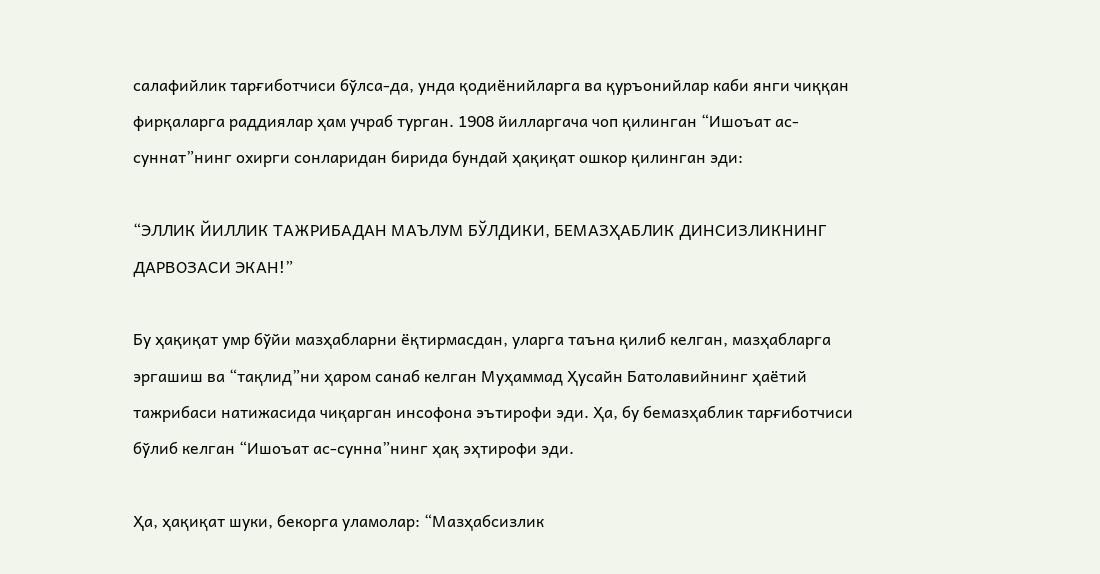салафийлик тарғиботчиси бўлса-да, унда қодиёнийларга ва қуръонийлар каби янги чиққан фирқаларга раддиялар ҳам учраб турган. 1908 йилларгача чоп қилинган “Ишоъат ас-суннат”нинг охирги сонларидан бирида бундай ҳақиқат ошкор қилинган эди:

“ЭЛЛИК ЙИЛЛИК ТАЖРИБАДАН МАЪЛУМ БЎЛДИКИ, БЕМАЗҲАБЛИК ДИНСИЗЛИКНИНГ ДАРВОЗАСИ ЭКАН!”

Бу ҳақиқат умр бўйи мазҳабларни ёқтирмасдан, уларга таъна қилиб келган, мазҳабларга эргашиш ва “тақлид”ни ҳаром санаб келган Муҳаммад Ҳусайн Батолавийнинг ҳаётий тажрибаси натижасида чиқарган инсофона эътирофи эди. Ҳа, бу бемазҳаблик тарғиботчиси бўлиб келган “Ишоъат ас-сунна”нинг ҳақ эҳтирофи эди.

Ҳа, ҳақиқат шуки, бекорга уламолар: “Мазҳабсизлик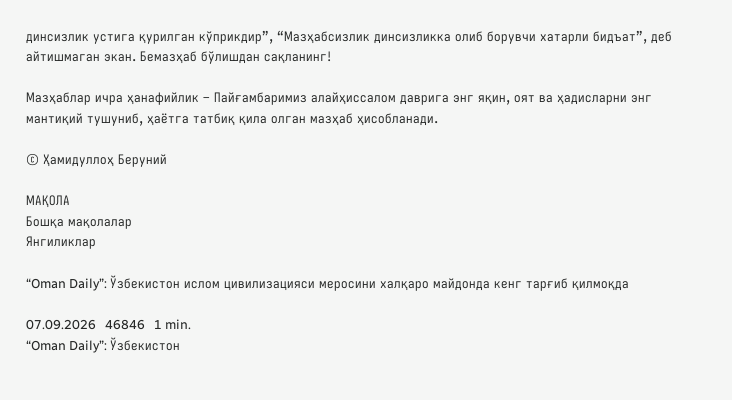динсизлик устига қурилган кўприкдир”, “Мазҳабсизлик динсизликка олиб борувчи хатарли бидъат”, деб айтишмаган экан. Бемазҳаб бўлишдан сақланинг!

Мазҳаблар ичра ҳанафийлик – Пайғамбаримиз алайҳиссалом даврига энг яқин, оят ва ҳадисларни энг мантиқий тушуниб, ҳаётга татбиқ қила олган мазҳаб ҳисобланади.

© Ҳамидуллоҳ Беруний

МАҚОЛА
Бошқа мақолалар
Янгиликлар

“Oman Daily”: Ўзбекистон ислом цивилизацияси меросини халқаро майдонда кенг тарғиб қилмоқда

07.09.2026   46846   1 min.
“Oman Daily”: Ўзбекистон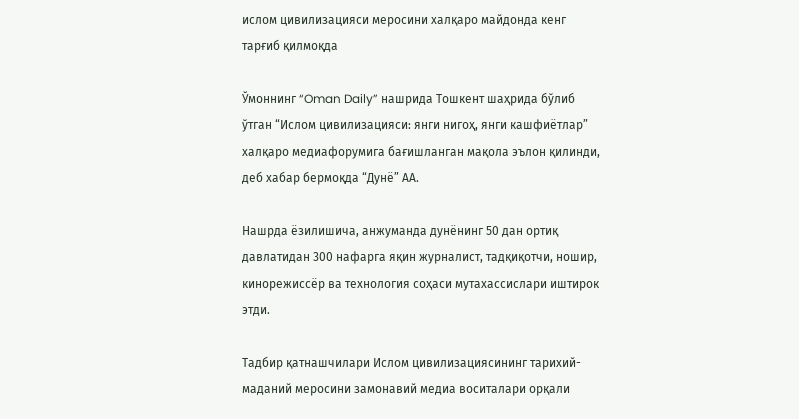ислом цивилизацияси меросини халқаро майдонда кенг тарғиб қилмоқда

Ўмоннинг “Oman Daily” нашрида Тошкент шаҳрида бўлиб ўтган “Ислом цивилизацияси: янги нигоҳ, янги кашфиётлар” халқаро медиафорумига бағишланган мақола эълон қилинди, деб хабар бермоқда “Дунё” АА.

Нашрда ёзилишича, анжуманда дунёнинг 50 дан ортиқ давлатидан 300 нафарга яқин журналист, тадқиқотчи, ношир, кинорежиссёр ва технология соҳаси мутахассислари иштирок этди.

Тадбир қатнашчилари Ислом цивилизациясининг тарихий-маданий меросини замонавий медиа воситалари орқали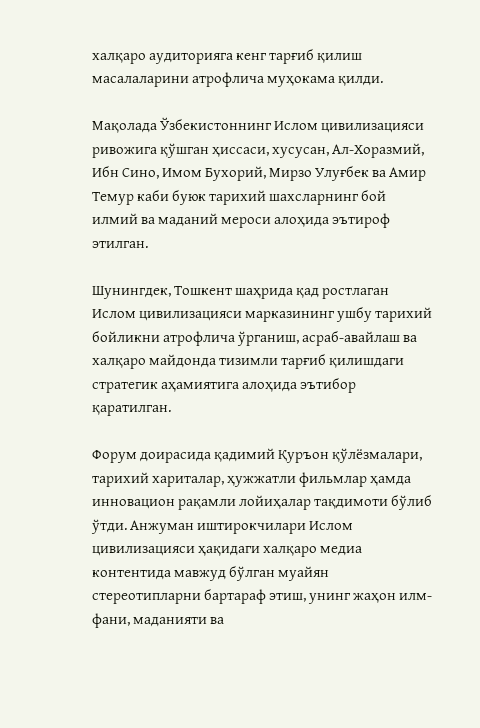халқаро аудиторияга кенг тарғиб қилиш масалаларини атрофлича муҳокама қилди.

Мақолада Ўзбекистоннинг Ислом цивилизацияси ривожига қўшган ҳиссаси, хусусан, Ал-Хоразмий, Ибн Сино, Имом Бухорий, Мирзо Улуғбек ва Амир Темур каби буюк тарихий шахсларнинг бой илмий ва маданий мероси алоҳида эътироф этилган.

Шунингдек, Тошкент шаҳрида қад ростлаган Ислом цивилизацияси марказининг ушбу тарихий бойликни атрофлича ўрганиш, асраб-авайлаш ва халқаро майдонда тизимли тарғиб қилишдаги стратегик аҳамиятига алоҳида эътибор қаратилган.

Форум доирасида қадимий Қуръон қўлёзмалари, тарихий хариталар, ҳужжатли фильмлар ҳамда инновацион рақамли лойиҳалар тақдимоти бўлиб ўтди. Анжуман иштирокчилари Ислом цивилизацияси ҳақидаги халқаро медиа контентида мавжуд бўлган муайян стереотипларни бартараф этиш, унинг жаҳон илм-фани, маданияти ва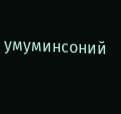умуминсоний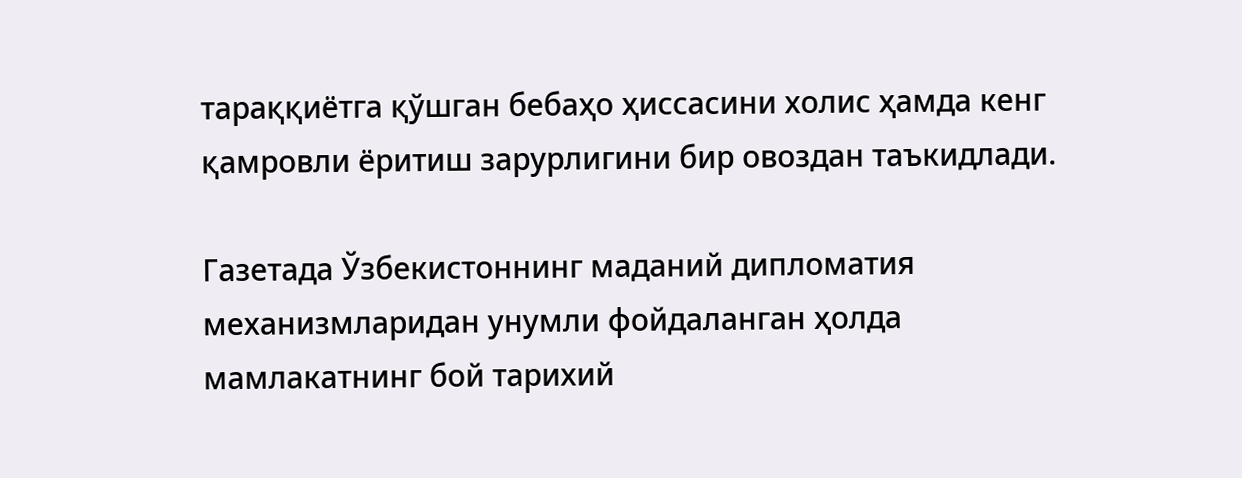тараққиётга қўшган бебаҳо ҳиссасини холис ҳамда кенг қамровли ёритиш зарурлигини бир овоздан таъкидлади.

Газетада Ўзбекистоннинг маданий дипломатия механизмларидан унумли фойдаланган ҳолда мамлакатнинг бой тарихий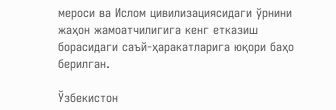мероси ва Ислом цивилизациясидаги ўрнини жаҳон жамоатчилигига кенг етказиш борасидаги саъй-ҳаракатларига юқори баҳо берилган.

Ўзбекистон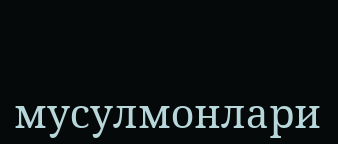мусулмонлари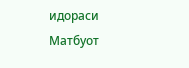идораси Матбуот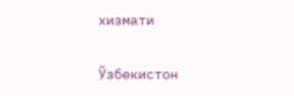хизмати

Ўзбекистон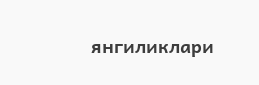янгиликлари